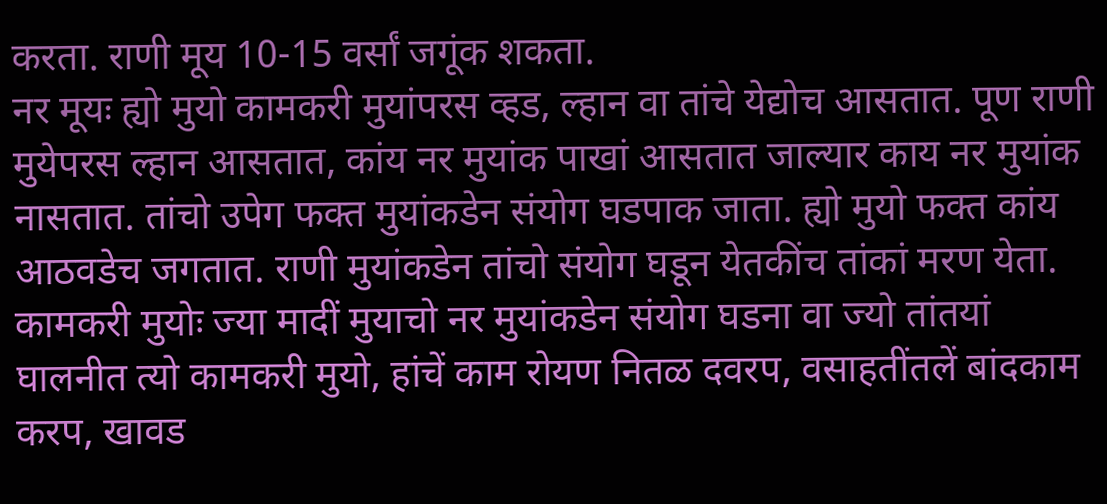करता. राणी मूय 10-15 वर्सां जगूंक शकता.
नर मूयः ह्यो मुयो कामकरी मुयांपरस व्हड, ल्हान वा तांचे येद्योच आसतात. पूण राणी मुयेपरस ल्हान आसतात, कांय नर मुयांक पाखां आसतात जाल्यार काय नर मुयांक नासतात. तांचो उपेग फक्त मुयांकडेन संयोग घडपाक जाता. ह्यो मुयो फक्त कांय आठवडेच जगतात. राणी मुयांकडेन तांचो संयोग घडून येतकींच तांकां मरण येता.
कामकरी मुयोः ज्या मादीं मुयाचो नर मुयांकडेन संयोग घडना वा ज्यो तांतयां घालनीत त्यो कामकरी मुयो, हांचें काम रोयण नितळ दवरप, वसाहतींतलें बांदकाम करप, खावड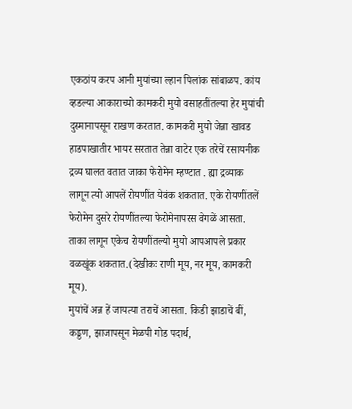एकठांय करप आनी मुयांच्या ल्हान पिलांक सांबाळप. कांय व्हडल्या आकाराच्यो कामकरी मुयो वसाहतींतल्या हेर मुयांची दुस्मानापसून राखण करतात. कामकरी मुयो जेन्ना खावड हाडपाखातीर भायर सरतात तेन्ना वाटेर एक तरेचें रसायनीक द्रव्य घालत वतात जाका फेरोमेन म्हण्टात . ह्या द्रव्याक लागून त्यो आपलें रोयणींत येवंक शकतात. एके रोयणींतलें फेरोमेन दुसरे रोयणींतल्या फेरोमेनापरस वेगळें आसता. ताका लागून एकेच रोयणींतल्यो मुयो आपआपले प्रकार वळखूंक शकतात.(देखीकः राणी मूय, नर मूय, कामकरी मूय).
मुयांचें अन्न हें जायत्या तराचें आसता. किडी झाडाचें बीं, कड्डण, झाजापसून मेळपी गोड पदार्थ,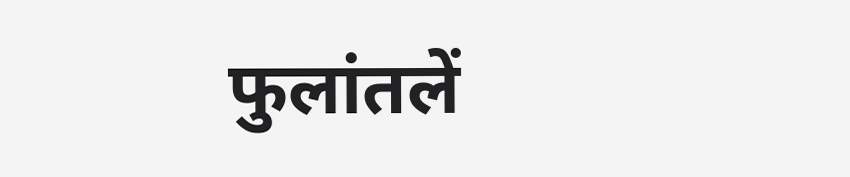फुलांतलें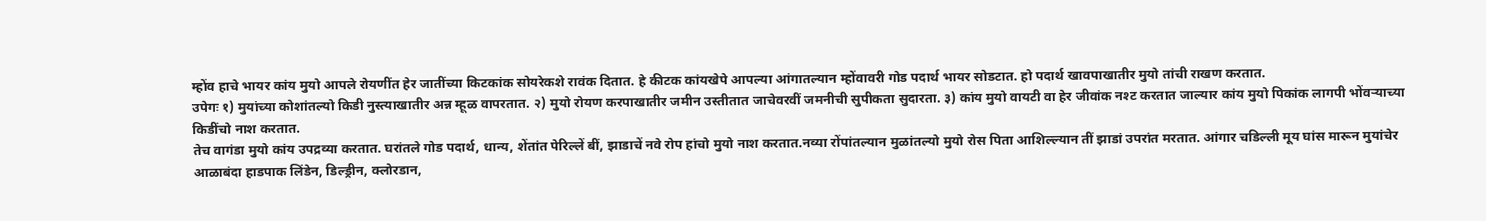म्होंव हाचे भायर कांय मुयो आपले रोयणींत हेर जातींच्या किटकांक सोयरेकशे रावंक दितात. हे कीटक कांयखेपे आपल्या आंगातल्यान म्होंवावरी गोड पदार्थ भायर सोडटात. हो पदार्थ खावपाखातीर मुयो तांची राखण करतात.
उपेगः १) मुयांच्या कोशांतल्यो किडी नुस्त्याखातीर अन्न म्हूळ वापरतात. २) मुयो रोयण करपाखातीर जमीन उस्तीतात जाचेवरवीं जमनीची सुपीकता सुदारता. ३) कांय मुयो वायटी वा हेर जीवांक नश्ट करतात जाल्यार कांय मुयो पिकांक लागपी भोंवऱ्याच्या किडींचो नाश करतात.
तेच वागंडा मुयो कांय उपद्रव्या करतात. घरांतले गोड पदार्थ, धान्य, शेंतांत पेरिल्लें बीं, झाडाचें नवे रोप हांचो मुयो नाश करतात.नव्या रोंपांतल्यान मुळांतल्यो मुयो रोस पिता आशिल्ल्यान तीं झाडां उपरांत मरतात. आंगार चडिल्ली मूय घांस मारून मुयांचेर आळाबंदा हाडपाक लिंडेन, डिल्ड्रीन, क्लोरडान,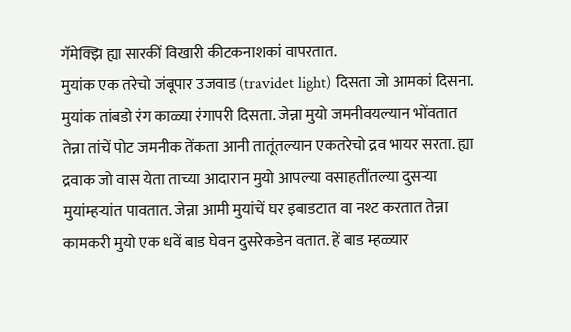गॅमेक्झि ह्या सारकीं विखारी कीटकनाशकां वापरतात.
मुयांक एक तरेचो जंबूपार उजवाड (travidet light) दिसता जो आमकां दिसना. मुयांक तांबडो रंग काळ्या रंगापरी दिसता. जेन्ना मुयो जमनीवयल्यान भोंवतात तेन्ना तांचें पोट जमनीक तेंकता आनी तातूंतल्यान एकतरेचो द्रव भायर सरता. ह्या द्रवाक जो वास येता ताच्या आदारान मुयो आपल्या वसाहतींतल्या दुसऱ्या मुयांम्हऱ्यांत पावतात. जेन्ना आमी मुयांचें घर इबाडटात वा नश्ट करतात तेन्ना कामकरी मुयो एक धवें बाड घेवन दुसरेकडेन वतात. हें बाड म्हळ्यार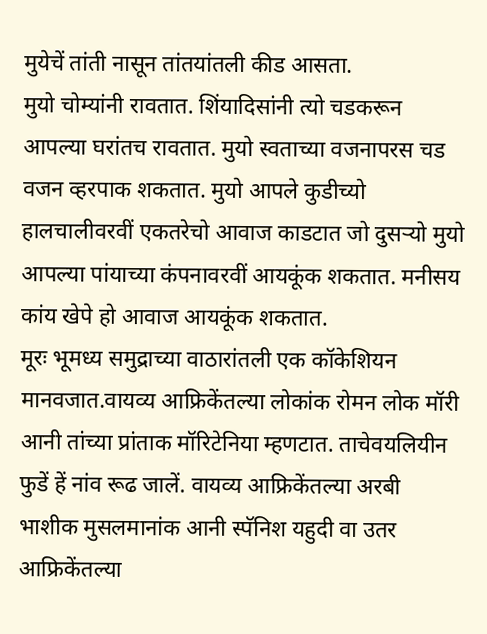मुयेचें तांती नासून तांतयांतली कीड आसता.
मुयो चोम्यांनी रावतात. शिंयादिसांनी त्यो चडकरून आपल्या घरांतच रावतात. मुयो स्वताच्या वजनापरस चड वजन व्हरपाक शकतात. मुयो आपले कुडीच्यो हालचालीवरवीं एकतरेचो आवाज काडटात जो दुसऱ्यो मुयो आपल्या पांयाच्या कंपनावरवीं आयकूंक शकतात. मनीसय कांय खेपे हो आवाज आयकूंक शकतात.
मूरः भूमध्य समुद्राच्या वाठारांतली एक कॉकेशियन मानवजात.वायव्य आफ्रिकेंतल्या लोकांक रोमन लोक मॉरी आनी तांच्या प्रांताक मॉरिटेनिया म्हणटात. ताचेवयलियीन फुडें हें नांव रूढ जालें. वायव्य आफ्रिकेंतल्या अरबी भाशीक मुसलमानांक आनी स्पॅनिश यहुदी वा उतर आफ्रिकेंतल्या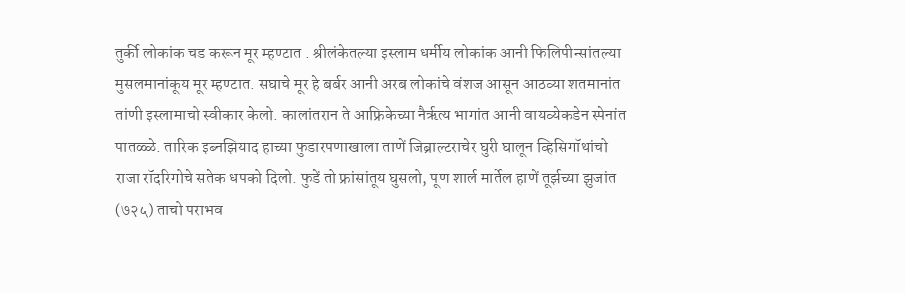तुर्की लोकांक चड करून मूर म्हण्टात . श्रीलंकेतल्या इस्लाम धर्मीय लोकांक आनी फिलिपीन्सांतल्या मुसलमानांकूय मूर म्हण्टात. सघाचे मूर हे बर्बर आनी अरब लोकांचे वंशज आसून आठव्या शतमानांत तांणी इस्लामाचो स्वीकार केलो. कालांतरान ते आफ्रिकेच्या नैर्ऋत्य भागांत आनी वायव्येकडेन स्पेनांत पातळ्ळे. तारिक इब्नझियाद हाच्या फुडारपणाखाला ताणें जिब्राल्टराचेर घुरी घालून व्हिसिगॉथांचो राजा रॉदरिगोचे सतेक धपको दिलो. फुडें तो फ्रांसांतूय घुसलो, पूण शार्ल मार्तेल हाणें तूर्झच्या झुजांत (७२५) ताचो पराभव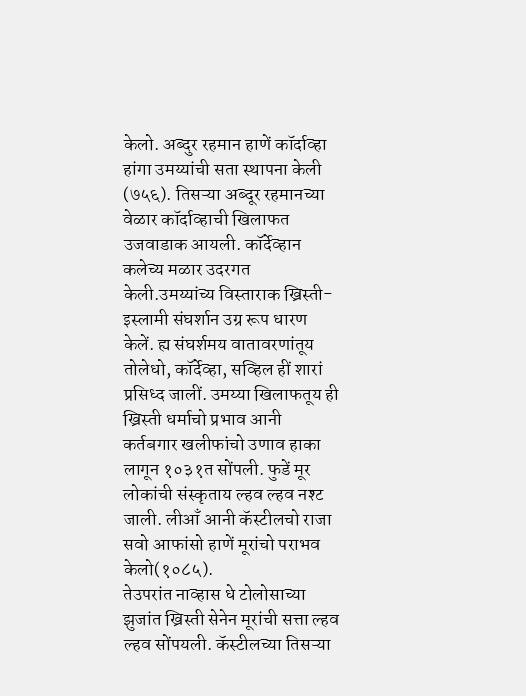केलो. अब्दुर रहमान हाणें कॉर्दाव्हा हांगा उमय्यांची सता स्थापना केली (७५६). तिसऱ्या अब्दूर रहमानच्या वेळार कॉर्दाव्हाची खिलाफत उजवाडाक आयली. कॉर्देव्हान कलेच्य मळार उदरगत केली.उमय्यांच्य विस्ताराक ख्रिस्ती-इस्लामी संघर्शान उग्र रूप धारण केलें. ह्य संघर्शमय वातावरणांतूय तोलेधो, कॉर्देव्हा, सव्हिल हीं शारां प्रसिध्द जालीं. उमय्या खिलाफतूय ही ख्रिस्ती धर्माचो प्रभाव आनी कर्तबगार खलीफांचो उणाव हाका लागून १०३१त सोंपली. फुडें मूर लोकांची संस्कृताय ल्हव ल्हव नश्ट जाली. लीआँ आनी कॅस्टीलचो राजा सवो आफांसो हाणें मूरांचो पराभव केलो(१०८५).
तेउपरांत नाव्हास धे टोलोसाच्या झुजांत ख्रिस्ती सेनेन मूरांची सत्ता ल्हव ल्हव सोंपयली. कॅस्टीलच्या तिसऱ्या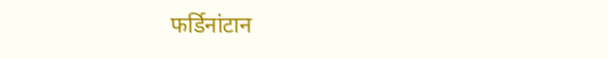फर्डिनांटान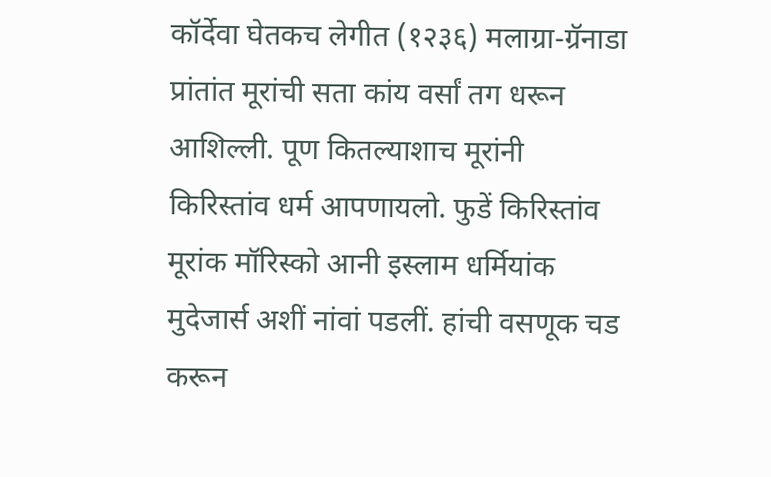कॉर्देवा घेतकच लेगीत (१२३६) मलाग्रा-ग्रॅनाडा प्रांतांत मूरांची सता कांय वर्सां तग धरून आशिल्ली. पूण कितल्याशाच मूरांनी किरिस्तांव धर्म आपणायलो. फुडें किरिस्तांव मूरांक मॉरिस्को आनी इस्लाम धर्मियांक मुदेजार्स अशीं नांवां पडलीं. हांची वसणूक चड करून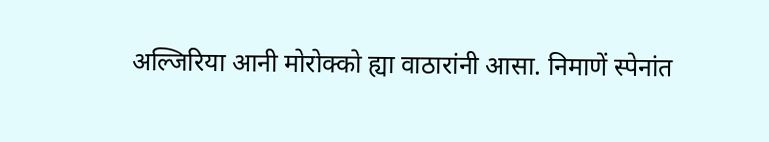अल्जिरिया आनी मोरोक्को ह्या वाठारांनी आसा. निमाणें स्पेनांत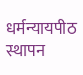धर्मन्यायपीठ स्थापन